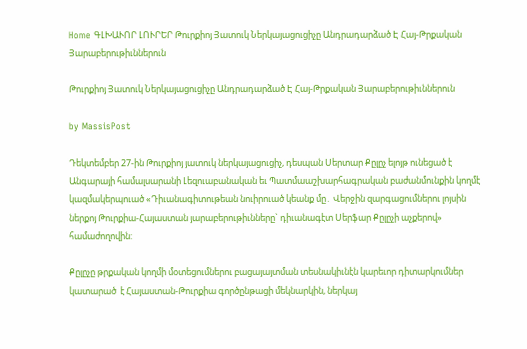Home ԳԼԽԱՒՈՐ ԼՈՒՐԵՐ Թուրքիոյ Յատուկ Ներկայացուցիչը Անդրադարձած Է Հայ-Թրքական Յարաբերութիւններուն

Թուրքիոյ Յատուկ Ներկայացուցիչը Անդրադարձած Է Հայ-Թրքական Յարաբերութիւններուն

by MassisPost

Դեկտեմբեր 27-ին Թուրքիոյ յատուկ ներկայացուցիչ, դեսպան Սերտար Քըլըչ ելոյթ ունեցած է Անգարայի համալսարանի Լեզուաբանական եւ Պատմաաշխարհագրական բաժանմունքին կողմէ կազմակերպուած «Դիւանագիտութեան նուիրուած կեանք մը․ Վերջին զարգացումներու լոյսին ներքոյ Թուրքիա-Հայաստան յարաբերութիւնները` դիւանագէտ Սերֆար Քըլըչի աչքերով» համաժողովին:

Քըլըչը թրքական կողմի մօտեցումներու բացայայտման տեսնակիւնէն կարեւոր դիտարկումներ կատարած  է Հայաստան-Թուրքիա գործընթացի մեկնարկին, ներկայ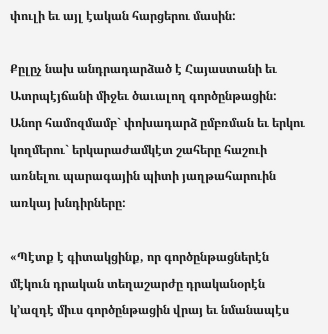փուլի եւ այլ էական հարցերու մասին:

Քըլըչ նախ անդրադարձած է Հայաստանի եւ Ատրպէյճանի միջեւ ծաւալող գործընթացին: Անոր համոզմամբ` փոխադարձ ըմբռման եւ երկու կողմերու` երկարաժամկէտ շահերը հաշուի առնելու պարագային պիտի յաղթահարուին առկայ խնդիրները:

«Պէտք է գիտակցինք, որ գործընթացներէն մէկուն դրական տեղաշարժը դրականօրէն կ’ազդէ միւս գործընթացին վրայ եւ նմանապէս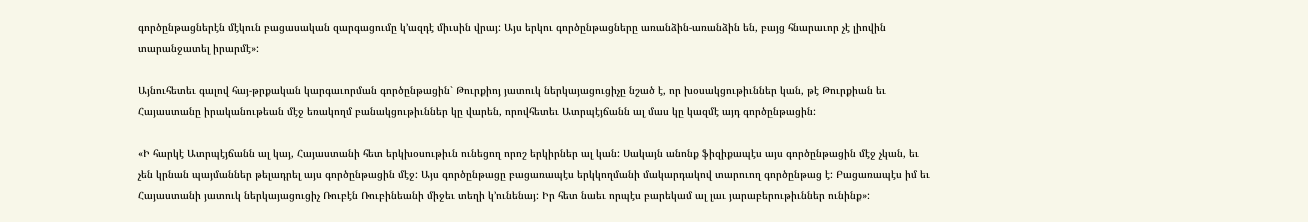գործընթացներէն մէկուն բացասական զարգացումը կ’ազդէ միւսին վրայ: Այս երկու գործընթացները առանձին-առանձին են, բայց հնարաւոր չէ լիովին տարանջատել իրարմէ»:

Այնուհետեւ գալով հայ-թրքական կարգաւորման գործընթացին` Թուրքիոյ յատուկ ներկայացուցիչը նշած է, որ խօսակցութիւններ կան, թէ Թուրքիան եւ Հայաստանը իրականութեան մէջ եռակողմ բանակցութիւններ կը վարեն, որովհետեւ Ատրպէյճանն ալ մաս կը կազմէ այդ գործընթացին:

«Ի հարկէ Ատրպէյճանն ալ կայ, Հայաստանի հետ երկխօսութիւն ունեցող որոշ երկիրներ ալ կան: Սակայն անոնք ֆիզիքապէս այս գործընթացին մէջ չկան, եւ չեն կրնան պայմաններ թելադրել այս գործընթացին մէջ: Այս գործընթացը բացառապէս երկկողմանի մակարդակով տարուող գործընթաց է: Բացառապէս իմ եւ Հայաստանի յատուկ ներկայացուցիչ Ռուբէն Ռուբինեանի միջեւ տեղի կ’ունենայ: Իր հետ նաեւ որպէս բարեկամ ալ լաւ յարաբերութիւններ ունինք»: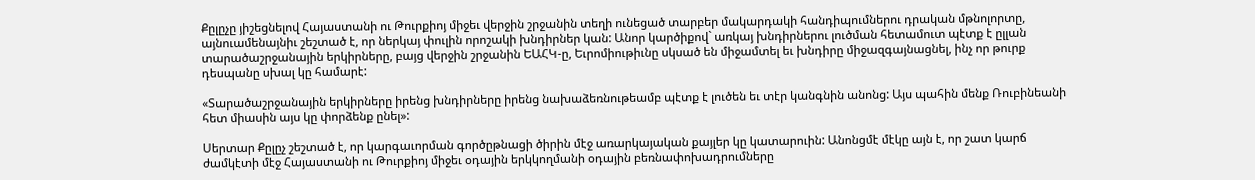Քըլըչը յիշեցնելով Հայաստանի ու Թուրքիոյ միջեւ վերջին շրջանին տեղի ունեցած տարբեր մակարդակի հանդիպումներու դրական մթնոլորտը, այնուամենայնիւ շեշտած է, որ ներկայ փուլին որոշակի խնդիրներ կան: Անոր կարծիքով` առկայ խնդիրներու լուծման հետամուտ պէտք է ըլլան տարածաշրջանային երկիրները, բայց վերջին շրջանին ԵԱՀԿ-ը, Եւրոմիութիւնը սկսած են միջամտել եւ խնդիրը միջազգայնացնել, ինչ որ թուրք դեսպանը սխալ կը համարէ:

«Տարածաշրջանային երկիրները իրենց խնդիրները իրենց նախաձեռնութեամբ պէտք է լուծեն եւ տէր կանգնին անոնց: Այս պահին մենք Ռուբինեանի հետ միասին այս կը փորձենք ընել»:

Սերտար Քըլըչ շեշտած է, որ կարգաւորման գործըթնացի ծիրին մէջ առարկայական քայլեր կը կատարուին: Անոնցմէ մէկը այն է, որ շատ կարճ ժամկէտի մէջ Հայաստանի ու Թուրքիոյ միջեւ օդային երկկողմանի օդային բեռնափոխադրումները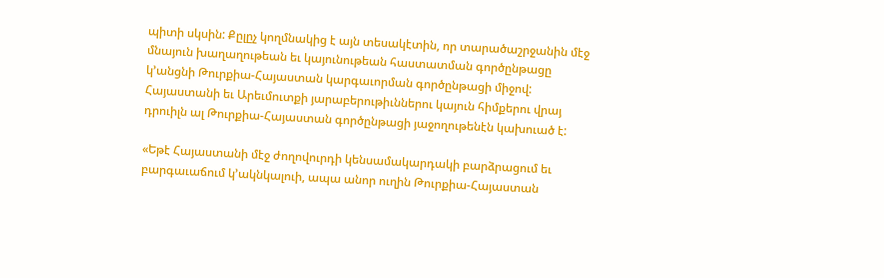պիտի սկսին: Քըլըչ կողմնակից է այն տեսակէտին, որ տարածաշրջանին մէջ մնայուն խաղաղութեան եւ կայունութեան հաստատման գործընթացը կ’անցնի Թուրքիա-Հայաստան կարգաւորման գործընթացի միջով: Հայաստանի եւ Արեւմուտքի յարաբերութիւններու կայուն հիմքերու վրայ դրուիլն ալ Թուրքիա-Հայաստան գործընթացի յաջողութենէն կախուած է:

«Եթէ Հայաստանի մէջ ժողովուրդի կենսամակարդակի բարձրացում եւ բարգաւաճում կ’ակնկալուի, ապա անոր ուղին Թուրքիա-Հայաստան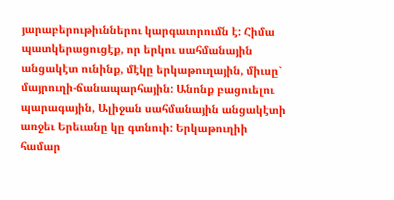յարաբերութիւններու կարգաւորումն է: Հիմա պատկերացուցէք, որ երկու սահմանային անցակէտ ունինք, մէկը երկաթուղային, միւսը` մայրուղի-ճանապարհային: Անոնք բացուելու պարագային, Ալիջան սահմանային անցակէտի առջեւ Երեւանը կը գտնուի: Երկաթուղիի համար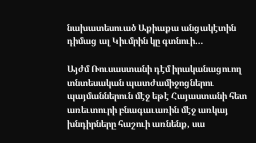նախատեսուած Աքիաքա անցակէտին դիմաց ալ Կիւմրին կը գտնուի…

Այժմ Ռուսաստանի դէմ իրականացուող տնտեսական պատժամիջոցներու պայմաններուն մէջ եթէ Հայաստանի հետ առեւտուրի բնագաւառին մէջ առկայ խնդիրները հաշուի առնենք, սա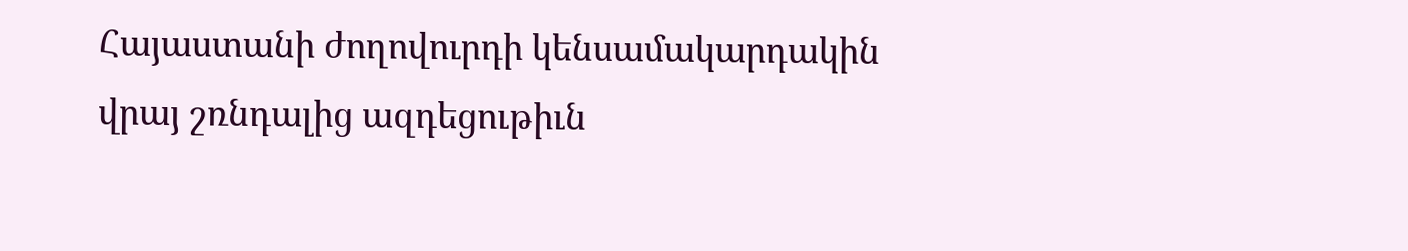Հայաստանի ժողովուրդի կենսամակարդակին վրայ շռնդալից ազդեցութիւն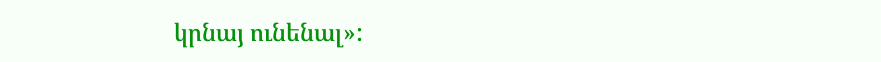կրնայ ունենալ»: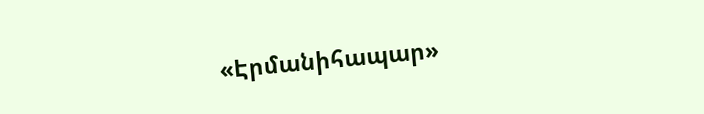«Էրմանիհապար»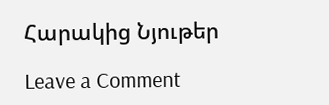Հարակից Նյութեր

Leave a Comment